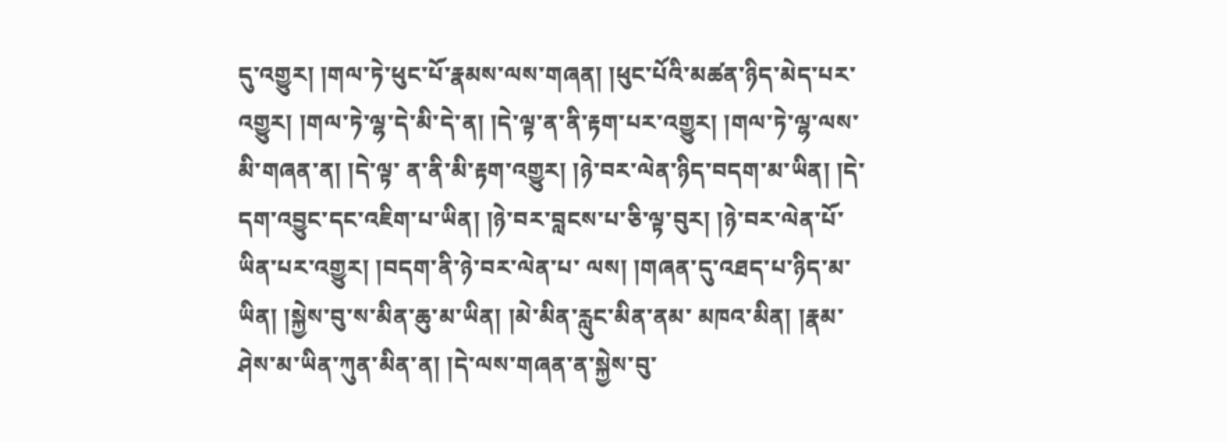དུ་འགྱུར། །གལ་ཏེ་ཕུང་པོ་རྣམས་ལས་གཞན། །ཕུང་པོའི་མཚན་ཉིད་མེད་པར་འགྱུར། །གལ་ཏེ་ལྷ་དེ་མི་དེ་ན། །དེ་ལྟ་ན་ནི་རྟག་པར་འགྱུར། །གལ་ཏེ་ལྷ་ལས་མི་གཞན་ན། །དེ་ལྟ་ ན་ནི་མི་རྟག་འགྱུར། །ཉེ་བར་ལེན་ཉིད་བདག་མ་ཡིན། །དེ་དག་འབྱུང་དང་འཇིག་པ་ཡིན། །ཉེ་བར་བླངས་པ་ཅི་ལྟ་བུར། །ཉེ་བར་ལེན་པོ་ཡིན་པར་འགྱུར། །བདག་ནི་ཉེ་བར་ལེན་པ་ ལས། །གཞན་དུ་འཐད་པ་ཉིད་མ་ཡིན། །སྐྱེས་བུ་ས་མིན་ཆུ་མ་ཡིན། །མེ་མིན་རླུང་མིན་ནམ་ མཁའ་མིན། །རྣམ་ཤེས་མ་ཡིན་ཀུན་མིན་ན། །དེ་ལས་གཞན་ན་སྐྱེས་བུ་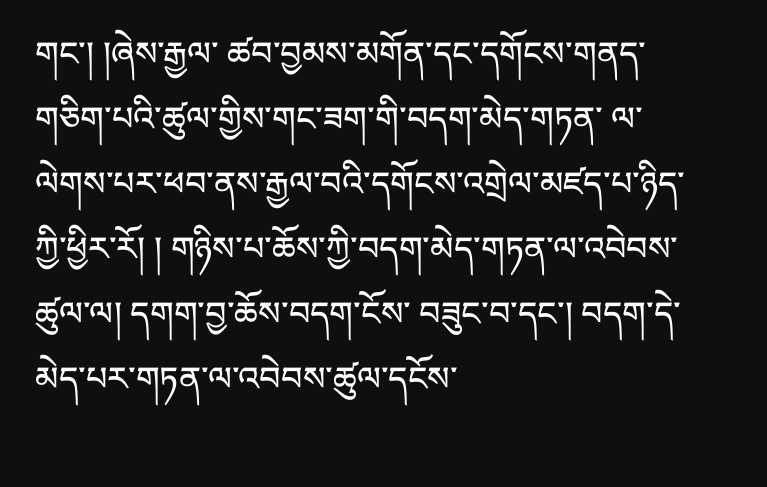གང་། །ཞེས་རྒྱལ་ ཚབ་བྱམས་མགོན་དང་དགོངས་གནད་གཅིག་པའི་ཚུལ་གྱིས་གང་ཟག་གི་བདག་མེད་གཏན་ ལ་ལེགས་པར་ཕབ་ནས་རྒྱལ་བའི་དགོངས་འགྲེལ་མཛད་པ་ཉིད་ཀྱི་ཕྱིར་རོ། ། གཉིས་པ་ཆོས་ཀྱི་བདག་མེད་གཏན་ལ་འབེབས་ཚུལ་ལ། དགག་བྱ་ཆོས་བདག་ངོས་ བཟུང་བ་དང་། བདག་དེ་མེད་པར་གཏན་ལ་འབེབས་ཚུལ་དངོས་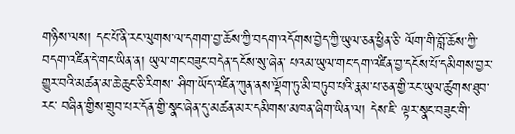གཉིས་ལས། དང་པོ་ནི་རང་ལུགས་ལ་དགག་བྱ་ཆོས་ཀྱི་བདག་འདོགས་བྱེད་ཀྱི་ཡུལ་ཅན་ཕྱིན་ཅི་ ལོག་གི་བློ་ཆོས་ཀྱི་བདག་འཛིན་དེ་གང་ཡིན་ན། ཡུལ་གང་བཟུང་བདེན་དངོས་སུ་ཞེན་ པའམ་ཡུལ་གང་དག་འཛིན་བྱ་དངོས་པོ་དམིགས་བྱར་གྱུར་བའི་མཚན་མ་ཆེ་ཆུང་ཅི་རིགས་ ཤིག་ཡོད་འཛིན་ཀུན་ནས་ལྡོག་ཏུ་མི་བཏུབ་པའི་རྣམ་པ་ཅན་གྱི་རང་ཡུལ་ཚུགས་ཐུབ་རང་ བཞིན་གྱིས་གྲུབ་པར་དོན་གྱི་སྣང་ཞེན་དུ་མཚན་མར་དམིགས་མཁན་ཞིག་ཡིན་ལ། དེས་ཇི་ ལྟར་སྣང་བཟུང་གི་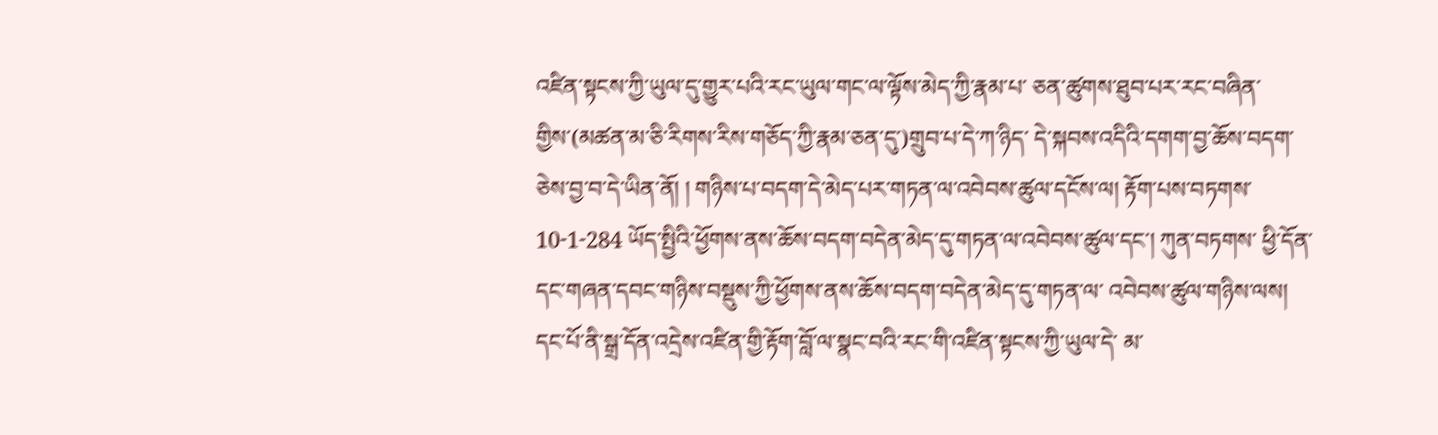འཛིན་སྟངས་ཀྱི་ཡུལ་དུ་གྱུར་པའི་རང་ཡུལ་གང་ལ་ལྟོས་མེད་ཀྱི་རྣམ་པ་ ཅན་ཚུགས་ཐུབ་པར་རང་བཞིན་གྱིས་(མཚན་མ་ཅི་རིགས་རིས་གཅོད་ཀྱི་རྣམ་ཅན་དུ་)གྲུབ་པ་དེ་ཀ་ཉིད་ དེ་སྐབས་འདིའི་དགག་བྱ་ཆོས་བདག་ཅེས་བྱ་བ་དེ་ཡིན་ནོ། ། གཉིས་པ་བདག་དེ་མེད་པར་གཏན་ལ་འབེབས་ཚུལ་དངོས་ལ། རྟོག་པས་བཏགས་ 10-1-284 ཡོད་སྤྱིའི་ཕྱོགས་ནས་ཆོས་བདག་བདེན་མེད་དུ་གཏན་ལ་འབེབས་ཚུལ་དང་། ཀུན་བཏགས་ ཕྱི་དོན་དང་གཞན་དབང་གཉིས་བསྡུས་ཀྱི་ཕྱོགས་ནས་ཆོས་བདག་བདེན་མེད་དུ་གཏན་ལ་ འབེབས་ཚུལ་གཉིས་ལས། དང་པོ་ནི་སྒྲ་དོན་འདྲེས་འཛིན་གྱི་རྟོག་བློ་ལ་སྣང་བའི་རང་གི་འཛིན་སྟངས་ཀྱི་ཡུལ་དེ་ མ་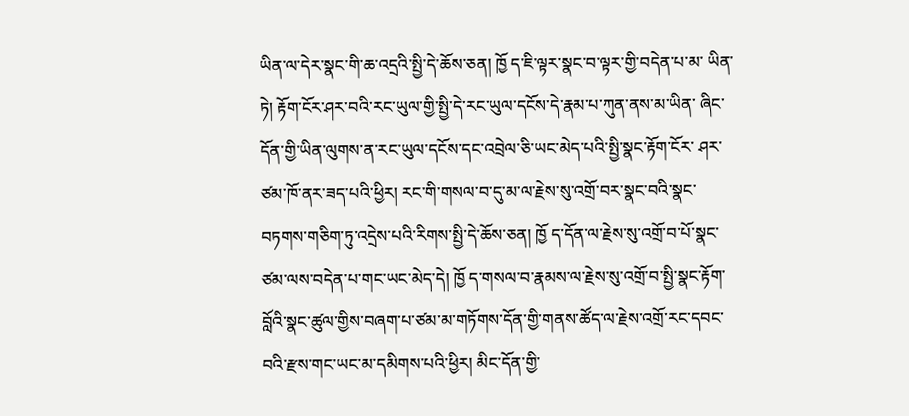ཡིན་ལ་དེར་སྣང་གི་ཆ་འདྲའི་སྤྱི་དེ་ཆོས་ཅན། ཁྱོ ད་ཇི་ལྟར་སྣང་བ་ལྟར་གྱི་བདེན་པ་མ་ ཡིན་ཏེ། རྟོག་ངོར་ཤར་བའི་རང་ཡུལ་གྱི་སྤྱི་དེ་རང་ཡུལ་དངོས་དེ་རྣམ་པ་ཀུན་ནས་མ་ཡིན་ ཞིང་དོན་གྱི་ཡིན་ལུགས་ན་རང་ཡུལ་དངོས་དང་འབྲེལ་ཅི་ཡང་མེད་པའི་སྤྱི་སྣང་རྟོག་ངོར་ ཤར་ཙམ་ཁོ་ནར་ཟད་པའི་ཕྱིར། རང་གི་གསལ་བ་དུ་མ་ལ་རྗེས་སུ་འགྲོ་བར་སྣང་བའི་སྣང་ བཏགས་གཅིག་ཏུ་འདྲེས་པའི་རིགས་སྤྱི་དེ་ཆོས་ཅན། ཁྱོ ད་དོན་ལ་རྗེས་སུ་འགྲོ་བ་པོ་སྣང་ ཙམ་ལས་བདེན་པ་གང་ཡང་མེད་དེ། ཁྱོ ད་གསལ་བ་རྣམས་ལ་རྗེས་སུ་འགྲོ་བ་སྤྱི་སྣང་རྟོག་ བློའི་སྣང་ཚུལ་གྱིས་བཞག་པ་ཙམ་མ་གཏོགས་དོན་གྱི་གནས་ཚོད་ལ་རྗེས་འགྲོ་རང་དབང་ བའི་རྫས་གང་ཡང་མ་དམིགས་པའི་ཕྱིར། མིང་དོན་གྱི་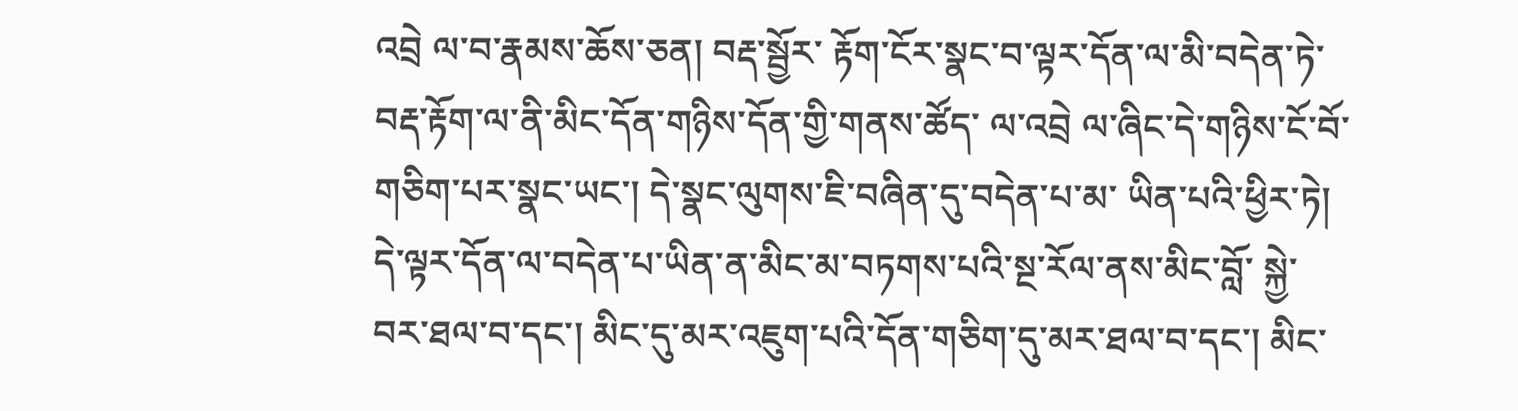འབྲེ ལ་བ་རྣམས་ཆོས་ཅན། བརྡ་སྦྱོར་ རྟོག་ངོར་སྣང་བ་ལྟར་དོན་ལ་མི་བདེན་ཏེ་བརྡ་རྟོག་ལ་ནི་མིང་དོན་གཉིས་དོན་གྱི་གནས་ཚོད་ ལ་འབྲེ ལ་ཞིང་དེ་གཉིས་ངོ་བོ་གཅིག་པར་སྣང་ཡང་། དེ་སྣང་ལུགས་ཇི་བཞིན་དུ་བདེན་པ་མ་ ཡིན་པའི་ཕྱིར་ཏེ། དེ་ལྟར་དོན་ལ་བདེན་པ་ཡིན་ན་མིང་མ་བཏགས་པའི་སྔ་རོལ་ནས་མིང་བློ་ སྐྱེ་བར་ཐལ་བ་དང་། མིང་དུ་མར་འཇུག་པའི་དོན་གཅིག་དུ་མར་ཐལ་བ་དང་། མིང་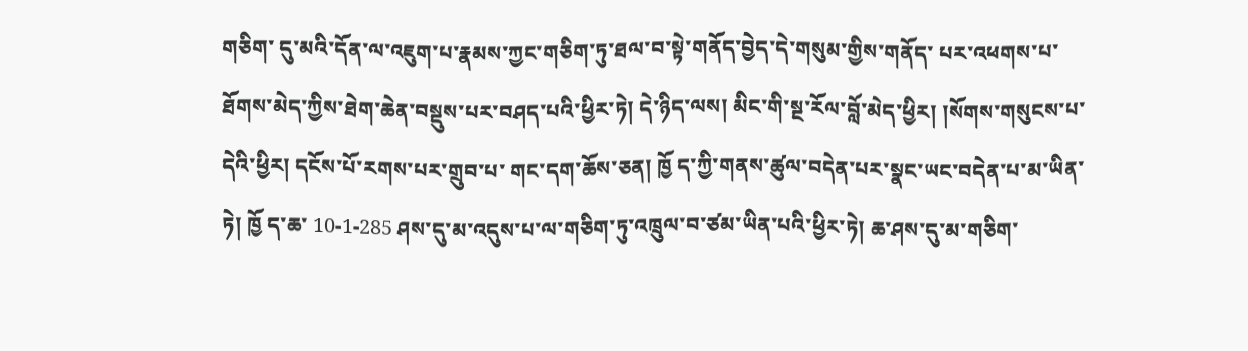གཅིག་ དུ་མའི་དོན་ལ་འཇུག་པ་རྣམས་ཀྱང་གཅིག་ཏུ་ཐལ་བ་སྟེ་གནོད་བྱེད་དེ་གསུམ་གྱིས་གནོད་ པར་འཕགས་པ་ཐོགས་མེད་ཀྱིས་ཐེག་ཆེན་བསྡུས་པར་བཤད་པའི་ཕྱིར་ཏེ། དེ་ཉིད་ལས། མིང་གི་སྔ་རོལ་བློ་མེད་ཕྱིར། །སོགས་གསུངས་པ་དེའི་ཕྱིར། དངོས་པོ་རགས་པར་གྲུབ་པ་ གང་དག་ཆོས་ཅན། ཁྱོ ད་ཀྱི་གནས་ཚུལ་བདེན་པར་སྣང་ཡང་བདེན་པ་མ་ཡིན་ཏེ། ཁྱོ ད་ཆ་ 10-1-285 ཤས་དུ་མ་འདུས་པ་ལ་གཅིག་ཏུ་འཁྲུལ་བ་ཙམ་ཡིན་པའི་ཕྱིར་ཏེ། ཆ་ཤས་དུ་མ་གཅིག་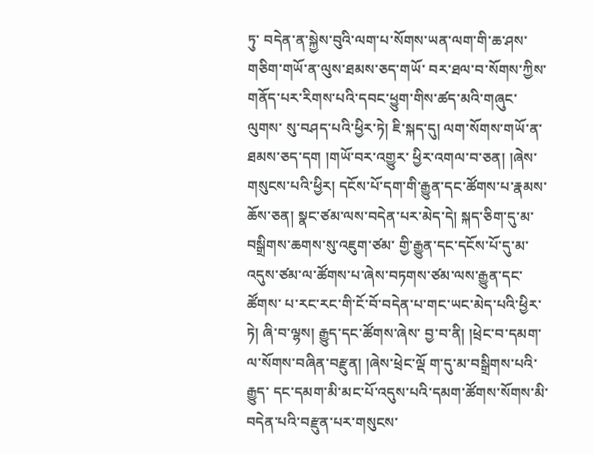ཏུ་ བདེན་ན་སྐྱེས་བུའི་ལག་པ་སོགས་ཡན་ལག་གི་ཆ་ཤས་གཅིག་གཡོ་ན་ལུས་ཐམས་ཅད་གཡོ་ བར་ཐལ་བ་སོགས་ཀྱིས་གནོད་པར་རིགས་པའི་དབང་ཕྱུག་གིས་ཚད་མའི་གཞུང་ལུགས་ སུ་བཤད་པའི་ཕྱིར་ཏེ། ཇི་སྐད་དུ། ལག་སོགས་གཡོ་ན་ཐམས་ཅད་དག །གཡོ་བར་འགྱུར་ ཕྱིར་འགལ་བ་ཅན། །ཞེས་གསུངས་པའི་ཕྱིར། དངོས་པོ་དག་གི་རྒྱུན་དང་ཚོགས་པ་རྣམས་ ཆོས་ཅན། སྣང་ཙམ་ལས་བདེན་པར་མེད་དེ། སྐད་ཅིག་དུ་མ་བསྒྲིགས་ཆགས་སུ་འཇུག་ཙམ་ གྱི་རྒྱུན་དང་དངོས་པོ་དུ་མ་འདུས་ཙམ་ལ་ཚོགས་པ་ཞེས་བཏགས་ཙམ་ལས་རྒྱུན་དང་ཚོགས་ པ་རང་རང་གི་ངོ་བོ་བདེན་པ་གང་ཡང་མེད་པའི་ཕྱིར་ཏེ། ཞི་བ་ལྷས། རྒྱུད་དང་ཚོགས་ཞེས་ བྱ་བ་ནི། །ཕྲེང་བ་དམག་ལ་སོགས་བཞིན་བརྫུན། །ཞེས་ཕྲེང་ལྡོ ག་དུ་མ་བསྒྲིགས་པའི་རྒྱུད་ དང་དམག་མི་མང་པོ་འདུས་པའི་དམག་ཚོགས་སོགས་མི་བདེན་པའི་བརྫུན་པར་གསུངས་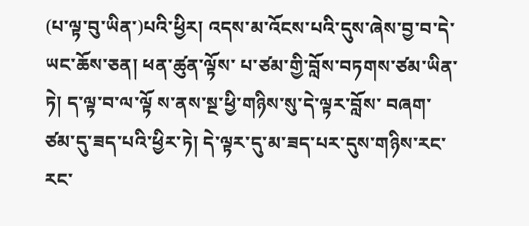(པ་ལྟ་བུ་ཡིན་)པའི་ཕྱིར། འདས་མ་འོངས་པའི་དུས་ཞེས་བྱ་བ་དེ་ཡང་ཆོས་ཅན། ཕན་ཚུན་ལྟོས་ པ་ཙམ་གྱི་བློས་བཏགས་ཙམ་ཡིན་ཏེ། ད་ལྟ་བ་ལ་ལྟོ ས་ནས་སྔ་ཕྱི་གཉིས་སུ་དེ་ལྟར་བློས་ བཞག་ཙམ་དུ་ཟད་པའི་ཕྱིར་ཏེ། དེ་ལྟར་དུ་མ་ཟད་པར་དུས་གཉིས་རང་རང་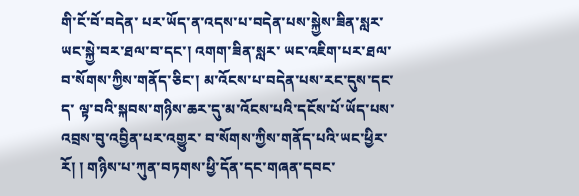གི་ངོ་བོ་བདེན་ པར་ཡོད་ན་འདས་པ་བདེན་པས་སྐྱེས་ཟིན་སླར་ཡང་སྐྱེ་བར་ཐལ་བ་དང་། འགག་ཟིན་སླར་ ཡང་འཇིག་པར་ཐལ་བ་སོགས་ཀྱིས་གནོད་ཅིང་། མ་འོངས་པ་བདེན་པས་རང་དུས་དང་ད་ ལྟ་བའི་སྐབས་གཉིས་ཆར་དུ་མ་འོངས་པའི་དངོས་པོ་ཡོད་པས་འབྲས་བུ་འབྱིན་པར་འགྱུར་ བ་སོགས་ཀྱིས་གནོད་པའི་ཡང་ཕྱིར་རོ། ། གཉིས་པ་ཀུན་བཏགས་ཕྱི་དོན་དང་གཞན་དབང་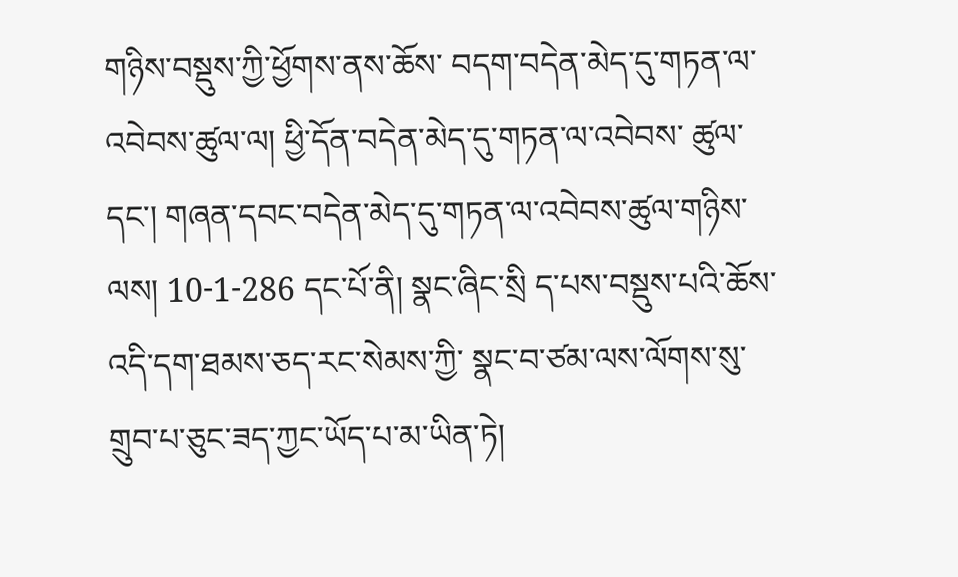གཉིས་བསྡུས་ཀྱི་ཕྱོགས་ནས་ཆོས་ བདག་བདེན་མེད་དུ་གཏན་ལ་འབེབས་ཚུལ་ལ། ཕྱི་དོན་བདེན་མེད་དུ་གཏན་ལ་འབེབས་ ཚུལ་དང་། གཞན་དབང་བདེན་མེད་དུ་གཏན་ལ་འབེབས་ཚུལ་གཉིས་ལས། 10-1-286 དང་པོ་ནི། སྣང་ཞིང་སྲི ད་པས་བསྡུས་པའི་ཆོས་འདི་དག་ཐམས་ཅད་རང་སེམས་ཀྱི་ སྣང་བ་ཙམ་ལས་ལོགས་སུ་གྲུབ་པ་ཅུང་ཟད་ཀྱང་ཡོད་པ་མ་ཡིན་ཏེ།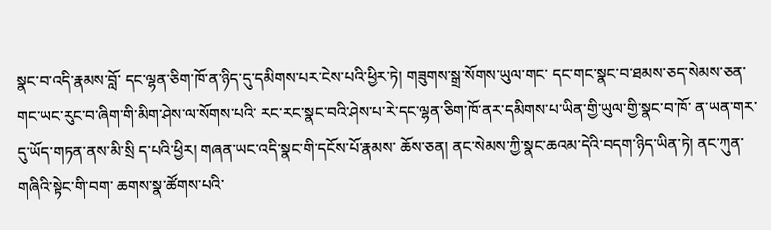སྣང་བ་འདི་རྣམས་བློ་ དང་ལྷན་ཅིག་ཁོ་ན་ཉིད་དུ་དམིགས་པར་ངེས་པའི་ཕྱིར་ཏེ། གཟུགས་སྒྲ་སོགས་ཡུལ་གང་ དང་གང་སྣང་བ་ཐམས་ཅད་སེམས་ཅན་གང་ཡང་རུང་བ་ཞིག་གི་མིག་ཤེས་ལ་སོགས་པའི་ རང་རང་སྣང་བའི་ཤེས་པ་རེ་དང་ལྷན་ཅིག་ཁོ་ནར་དམིགས་པ་ཡིན་གྱི་ཡུལ་གྱི་སྣང་བ་ཁོ་ ན་ཡན་གར་དུ་ཡོད་གཏན་ནས་མི་སྲི ད་པའི་ཕྱིར། གཞན་ཡང་འདི་སྣང་གི་དངོས་པོ་རྣམས་ ཆོས་ཅན། ནང་སེམས་ཀྱི་སྣང་ཆའམ་དེའི་བདག་ཉིད་ཡིན་ཏེ། ནང་ཀུན་གཞིའི་སྟེང་གི་བག་ ཆགས་སྣ་ཚོགས་པའི་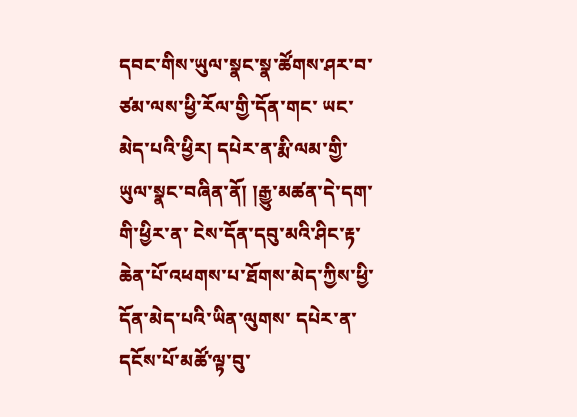དབང་གིས་ཡུལ་སྣང་སྣ་ཚོགས་ཤར་བ་ཙམ་ལས་ཕྱི་རོལ་གྱི་དོན་གང་ ཡང་མེད་པའི་ཕྱིར། དཔེར་ན་རྨི་ལམ་གྱི་ཡུལ་སྣང་བཞིན་ནོ། །རྒྱུ་མཚན་དེ་དག་གི་ཕྱིར་ན་ ངེས་དོན་དབུ་མའི་ཤིང་རྟ་ཆེན་པོ་འཕགས་པ་ཐོགས་མེད་ཀྱིས་ཕྱི་དོན་མེད་པའི་ཡིན་ལུགས་ དཔེར་ན་དངོས་པོ་མཚོ་ལྟ་བུ་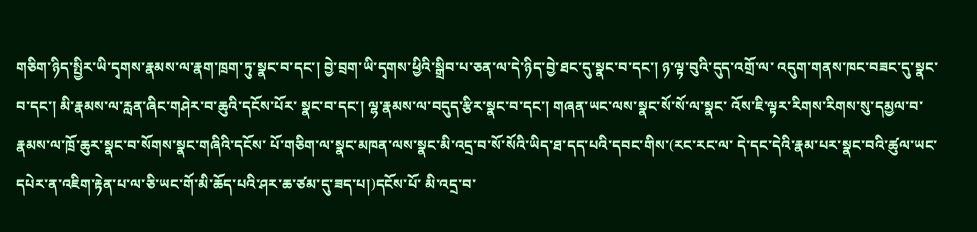གཅིག་ཉིད་སྤྱིར་ཡི་དྭགས་རྣམས་ལ་རྣག་ཁྲག་ཏུ་སྣང་བ་དང་། བྱེ་བྲག་ཡི་དྭགས་ཕྱིའི་སྒྲིབ་པ་ཅན་ལ་དེ་ཉིད་བྱེ་ཐང་དུ་སྣང་བ་དང་། ཉ་ལྟ་བུའི་དུད་འགྲོ་ལ་ འདུག་གནས་ཁང་བཟང་དུ་སྣང་བ་དང་། མི་རྣམས་ལ་རླན་ཞིང་གཤེར་བ་ཆུའི་དངོས་པོར་ སྣང་བ་དང་། ལྷ་རྣམས་ལ་བདུད་རྩིར་སྣང་བ་དང་། གཞན་ཡང་ལས་སྣང་སོ་སོ་ལ་སྣང་ འོས་ཇི་ལྟར་རིགས་རིགས་སུ་དམྱལ་བ་རྣམས་ལ་ཁྲོ་ཆུར་སྣང་བ་སོགས་སྣང་གཞིའི་དངོས་ པོ་གཅིག་ལ་སྣང་མཁན་ལས་སྣང་མི་འདྲ་བ་སོ་སོའི་ཡིད་ཐ་དད་པའི་དབང་གིས་(རང་རང་ལ་ དེ་དང་དེའི་རྣམ་པར་སྣང་བའི་ཚུལ་ཡང་དཔེར་ན་འཇིག་རྟེན་པ་ལ་ཅི་ཡང་གོ་མི་ཆོད་པའི་ཤར་ཆ་ཙམ་དུ་ཟད་པ།)དངོས་པོ་ མི་འདྲ་བ་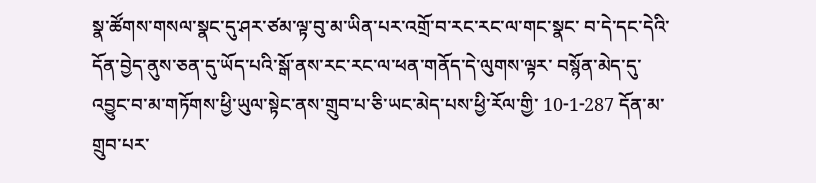སྣ་ཚོགས་གསལ་སྣང་དུ་ཤར་ཙམ་ལྟ་བུ་མ་ཡིན་པར་འགྲོ་བ་རང་རང་ལ་གང་སྣང་ བ་དེ་དང་དེའི་དོན་བྱེད་ནུས་ཅན་དུ་ཡོད་པའི་སྒོ་ནས་རང་རང་ལ་ཕན་གནོད་དེ་ལུགས་ལྟར་ བསྙོན་མེད་དུ་འབྱུང་བ་མ་གཏོགས་ཕྱི་ཡུལ་སྟེང་ནས་གྲུབ་པ་ཅི་ཡང་མེད་པས་ཕྱི་རོལ་གྱི་ 10-1-287 དོན་མ་གྲུབ་པར་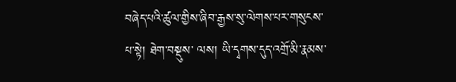བཞེད་པའི་ཚུལ་གྱིས་ཞིབ་རྒྱས་སུ་ལེགས་པར་གསུངས་པ་སྟེ། ཐེག་བསྡུས་ ལས། ཡི་དྭགས་དུད་འགྲོ་མི་རྣམས་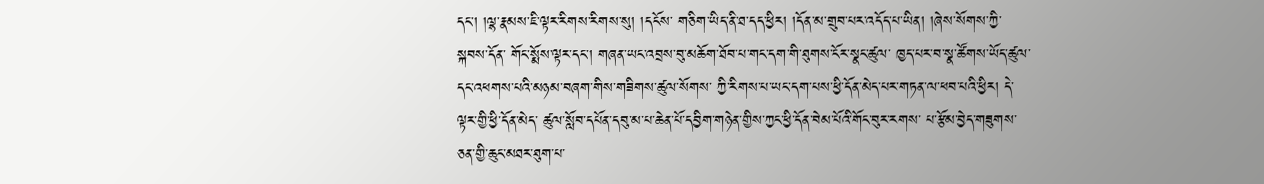དང་། །ལྷ་རྣམས་ཇི་ལྟར་རིགས་རིགས་སུ། །དངོས་ གཅིག་ཡིད་ནི་ཐ་དད་ཕྱིར། །དོན་མ་གྲུབ་པར་འདོད་པ་ཡིན། །ཞེས་སོགས་ཀྱི་སྐབས་དོན་ གོང་སྨོས་ལྟར་དང་། གཞན་ཡང་འབྲས་བུ་མཆོག་ཐོབ་པ་གང་དག་གི་ཐུགས་ངོར་སྣང་ཚུལ་ ཁྱད་པར་བ་སྣ་ཚོགས་ཡོད་ཚུལ་དང་འཕགས་པའི་མཉམ་བཞག་གིས་གཟིགས་ཚུལ་སོགས་ ཀྱི་རིགས་པ་ཡང་དག་པས་ཕྱི་དོན་མེད་པར་གཏན་ལ་ཕབ་པའི་ཕྱིར། དེ་ལྟར་གྱི་ཕྱི་དོན་མེད་ ཚུལ་སློབ་དཔོན་དབུ་མ་པ་ཆེན་པོ་དབྱིག་གཉེན་གྱིས་ཀྱང་ཕྱི་དོན་བེམ་པོའི་གོང་བུར་རགས་ པ་རྩོམ་བྱེད་གཟུགས་ཅན་གྱི་ཆུང་མཐར་ཐུག་པ་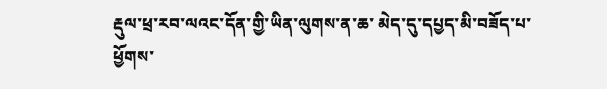རྡུལ་ཕྲ་རབ་ལའང་དོན་གྱི་ཡིན་ལུགས་ན་ཆ་ མེད་དུ་དཔྱད་མི་བཟོད་པ་ཕྱོགས་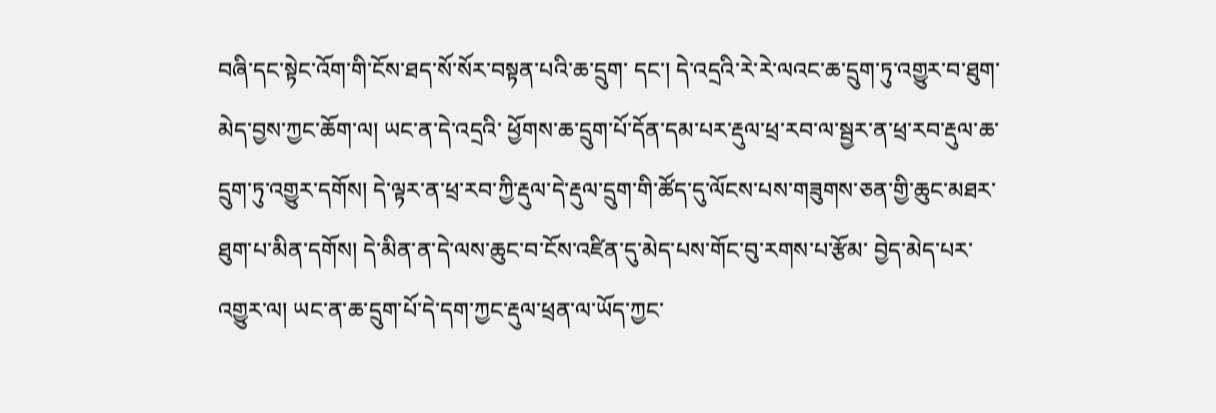བཞི་དང་སྟེང་འོག་གི་ངོས་ཐད་སོ་སོར་བསྟན་པའི་ཆ་དྲུག་ དང་། དེ་འདྲའི་རེ་རེ་ལའང་ཆ་དྲུག་ཏུ་འགྱུར་བ་ཐུག་མེད་བྱས་ཀྱང་ཆོག་ལ། ཡང་ན་དེ་འདྲའི་ ཕྱོགས་ཆ་དྲུག་པོ་དོན་དམ་པར་རྡུལ་ཕྲ་རབ་ལ་སྦྱར་ན་ཕྲ་རབ་རྡུལ་ཆ་དྲུག་ཏུ་འགྱུར་དགོས། དེ་ལྟར་ན་ཕྲ་རབ་ཀྱི་རྡུལ་དེ་རྡུལ་དྲུག་གི་ཚོད་དུ་ལོངས་པས་གཟུགས་ཅན་གྱི་ཆུང་མཐར་ ཐུག་པ་མིན་དགོས། དེ་མིན་ན་དེ་ལས་ཆུང་བ་ངོས་འཛིན་དུ་མེད་པས་གོང་བུ་རགས་པ་རྩོམ་ བྱེད་མེད་པར་འགྱུར་ལ། ཡང་ན་ཆ་དྲུག་པོ་དེ་དག་ཀྱང་རྡུལ་ཕྲན་ལ་ཡོད་ཀྱང་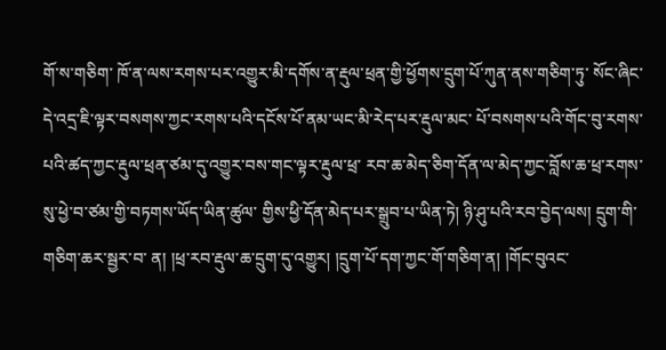གོ་ས་གཅིག་ ཁོ་ན་ལས་རགས་པར་འགྱུར་མི་དགོས་ན་རྡུལ་ཕྲན་གྱི་ཕྱོགས་དྲུག་པོ་ཀུན་ནས་གཅིག་ཏུ་ སོང་ཞིང་དེ་འདྲ་ཇི་ལྟར་བསགས་ཀྱང་རགས་པའི་དངོས་པོ་ནམ་ཡང་མི་རེད་པར་རྡུལ་མང་ པོ་བསགས་པའི་གོང་བུ་རགས་པའི་ཚད་ཀྱང་རྡུལ་ཕྲན་ཙམ་དུ་འགྱུར་བས་གང་ལྟར་རྡུལ་ཕྲ་ རབ་ཆ་མེད་ཅིག་དོན་ལ་མེད་ཀྱང་བློས་ཆ་ཕྲ་རགས་སུ་ཕྱེ་བ་ཙམ་གྱི་བཏགས་ཡོད་ཡིན་ཚུལ་ གྱིས་ཕྱི་དོན་མེད་པར་སྒྲུབ་པ་ཡིན་ཏེ། ཉི་ཤུ་པའི་རབ་བྱེད་ལས། དྲུག་གི་གཅིག་ཆར་སྦྱར་བ་ ན། །ཕྲ་རབ་རྡུལ་ཆ་དྲུག་དུ་འགྱུར། །དྲུག་པོ་དག་ཀྱང་གོ་གཅིག་ན། །གོང་བུའང་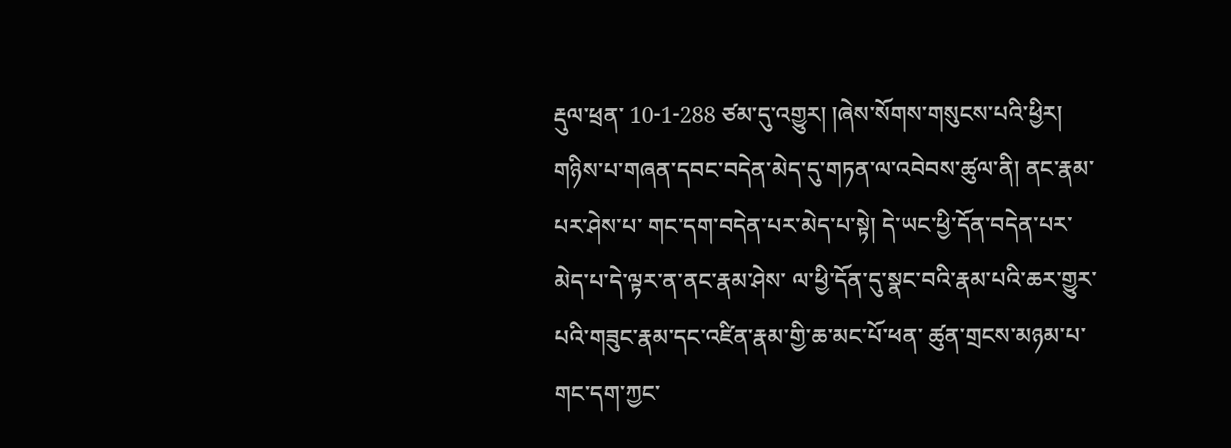རྡུལ་ཕྲན་ 10-1-288 ཙམ་དུ་འགྱུར། །ཞེས་སོགས་གསུངས་པའི་ཕྱིར། གཉིས་པ་གཞན་དབང་བདེན་མེད་དུ་གཏན་ལ་འབེབས་ཚུལ་ནི། ནང་རྣམ་པར་ཤེས་པ་ གང་དག་བདེན་པར་མེད་པ་སྟེ། དེ་ཡང་ཕྱི་དོན་བདེན་པར་མེད་པ་དེ་ལྟར་ན་ནང་རྣམ་ཤེས་ ལ་ཕྱི་དོན་དུ་སྣང་བའི་རྣམ་པའི་ཆར་གྱུར་པའི་གཟུང་རྣམ་དང་འཛིན་རྣམ་གྱི་ཆ་མང་པོ་ཕན་ ཚུན་གྲངས་མཉམ་པ་གང་དག་ཀྱང་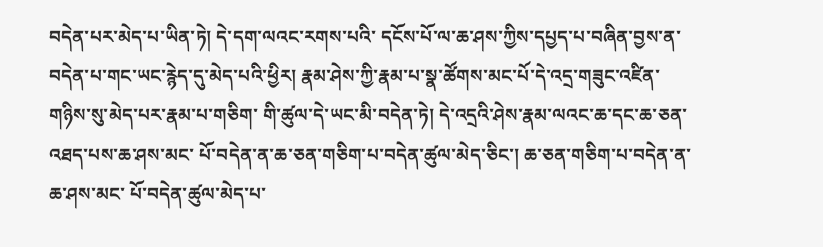བདེན་པར་མེད་པ་ཡིན་ཏེ། དེ་དག་ལའང་རགས་པའི་ དངོས་པོ་ལ་ཆ་ཤས་ཀྱིས་དཔྱད་པ་བཞིན་བྱས་ན་བདེན་པ་གང་ཡང་རྙེད་དུ་མེད་པའི་ཕྱིར། རྣམ་ཤེས་ཀྱི་རྣམ་པ་སྣ་ཚོགས་མང་པོ་དེ་འདྲ་གཟུང་འཛིན་གཉིས་སུ་མེད་པར་རྣམ་པ་གཅིག་ གི་ཚུལ་དེ་ཡང་མི་བདེན་ཏེ། དེ་འདྲའི་ཤེས་རྣམ་ལའང་ཆ་དང་ཆ་ཅན་འཐད་པས་ཆ་ཤས་མང་ པོ་བདེན་ན་ཆ་ཅན་གཅིག་པ་བདེན་ཚུལ་མེད་ཅིང་། ཆ་ཅན་གཅིག་པ་བདེན་ན་ཆ་ཤས་མང་ པོ་བདེན་ཚུལ་མེད་པ་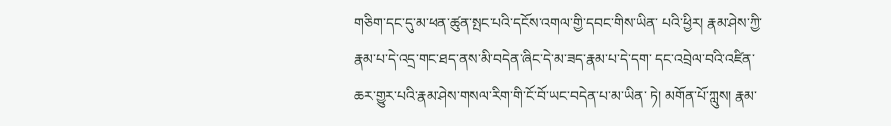གཅིག་དང་དུ་མ་ཕན་ཚུན་སྤང་པའི་དངོས་འགལ་གྱི་དབང་གིས་ཡིན་ པའི་ཕྱིར། རྣམ་ཤེས་ཀྱི་རྣམ་པ་དེ་འདྲ་གང་ཐད་ནས་མི་བདེན་ཞིང་དེ་མ་ཟད་རྣམ་པ་དེ་དག་ དང་འབྲེལ་བའི་འཛིན་ཆར་གྱུར་པའི་རྣམ་ཤེས་གསལ་རིག་གི་ངོ་བོ་ཡང་བདེན་པ་མ་ཡིན་ ཏེ། མགོན་པོ་ཀླུས། རྣམ་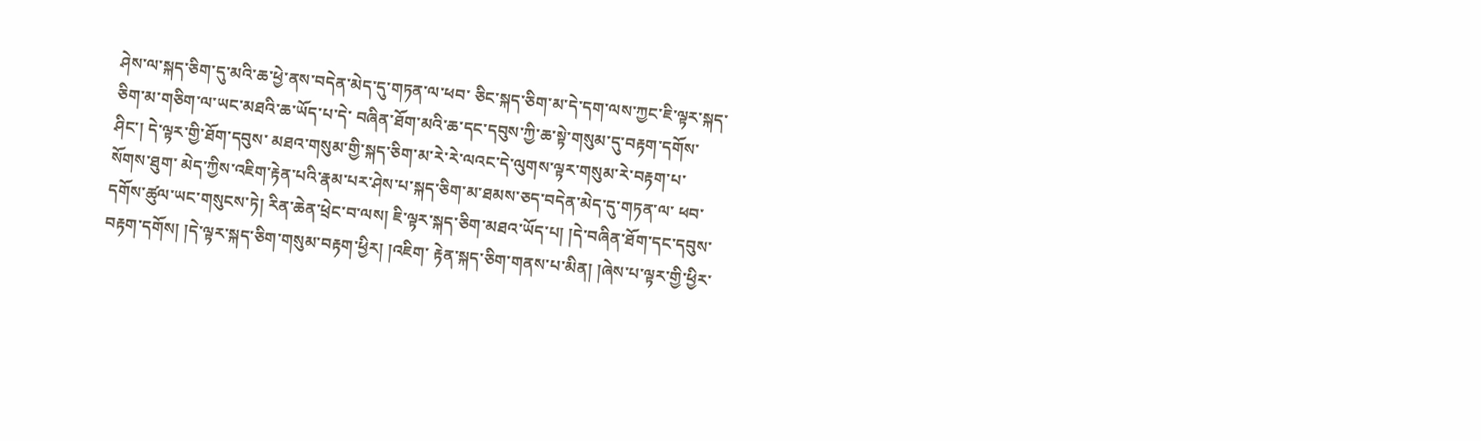ཤེས་ལ་སྐད་ཅིག་དུ་མའི་ཆ་ཕྱེ་ནས་བདེན་མེད་དུ་གཏན་ལ་ཕབ་ ཅིང་སྐད་ཅིག་མ་དེ་དག་ལས་ཀྱང་ཇི་ལྟར་སྐད་ཅིག་མ་གཅིག་ལ་ཡང་མཐའི་ཆ་ཡོད་པ་དེ་ བཞིན་ཐོག་མའི་ཆ་དང་དབུས་ཀྱི་ཆ་སྟེ་གསུམ་དུ་བརྟག་དགོས་ཤིང་། དེ་ལྟར་གྱི་ཐོག་དབུས་ མཐའ་གསུམ་གྱི་སྐད་ཅིག་མ་རེ་རེ་ལའང་དེ་ལུགས་ལྟར་གསུམ་རེ་བརྟག་པ་སོགས་ཐུག་ མེད་ཀྱིས་འཇིག་རྟེན་པའི་རྣམ་པར་ཤེས་པ་སྐད་ཅིག་མ་ཐམས་ཅད་བདེན་མེད་དུ་གཏན་ལ་ ཕབ་དགོས་ཚུལ་ཡང་གསུངས་ཏེ། རིན་ཆེན་ཕྲེང་བ་ལས། ཇི་ལྟར་སྐད་ཅིག་མཐའ་ཡོད་པ། །དེ་བཞིན་ཐོག་དང་དབུས་བརྟག་དགོས། །དེ་ལྟར་སྐད་ཅིག་གསུམ་བརྟག་ཕྱིར། །འཇིག་ རྟེན་སྐད་ཅིག་གནས་པ་མིན། །ཞེས་པ་ལྟར་གྱི་ཕྱིར་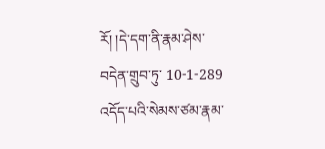རོ། །དེ་དག་ནི་རྣམ་ཤེས་བདེན་གྲུབ་ཏུ་ 10-1-289 འདོད་པའི་སེམས་ཙམ་རྣམ་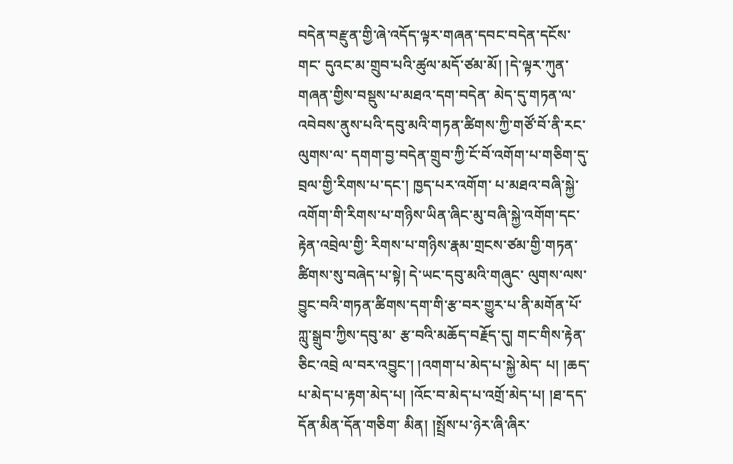བདེན་བརྫུན་གྱི་ཞེ་འདོད་ལྟར་གཞན་དབང་བདེན་དངོས་གང་ དུའང་མ་གྲུབ་པའི་ཚུལ་མདོ་ཙམ་མོ། །དེ་ལྟར་ཀུན་གཞན་གྱིས་བསྡུས་པ་མཐའ་དག་བདེན་ མེད་དུ་གཏན་ལ་འབེབས་ནུས་པའི་དབུ་མའི་གཏན་ཚིགས་ཀྱི་གཙོ་བོ་ནི་རང་ལུགས་ལ་ དགག་བྱ་བདེན་གྲུབ་ཀྱི་ངོ་བོ་འགོག་པ་གཅིག་དུ་བྲལ་གྱི་རིགས་པ་དང་། ཁྱད་པར་འགོག་ པ་མཐའ་བཞི་སྐྱེ་འགོག་གི་རིགས་པ་གཉིས་ཡིན་ཞིང་མུ་བཞི་སྐྱེ་འགོག་དང་རྟེན་འབྲེལ་གྱི་ རིགས་པ་གཉིས་རྣམ་གྲངས་ཙམ་གྱི་གཏན་ཚིགས་སུ་བཞེད་པ་སྟེ། དེ་ཡང་དབུ་མའི་གཞུང་ ལུགས་ལས་བྱུང་བའི་གཏན་ཚིགས་དག་གི་རྩ་བར་གྱུར་པ་ནི་མགོན་པོ་ཀླུ་སྒྲུབ་ཀྱིས་དབུ་མ་ རྩ་བའི་མཆོད་བརྗོད་དུ། གང་གིས་རྟེན་ཅིང་འབྲེ ལ་བར་འབྱུང་། །འགག་པ་མེད་པ་སྐྱེ་མེད་ པ། །ཆད་པ་མེད་པ་རྟག་མེད་པ། །འོང་བ་མེད་པ་འགྲོ་མེད་པ། །ཐ་དད་དོན་མིན་དོན་གཅིག་ མིན། །སྤྲོས་པ་ཉེར་ཞི་ཞིར་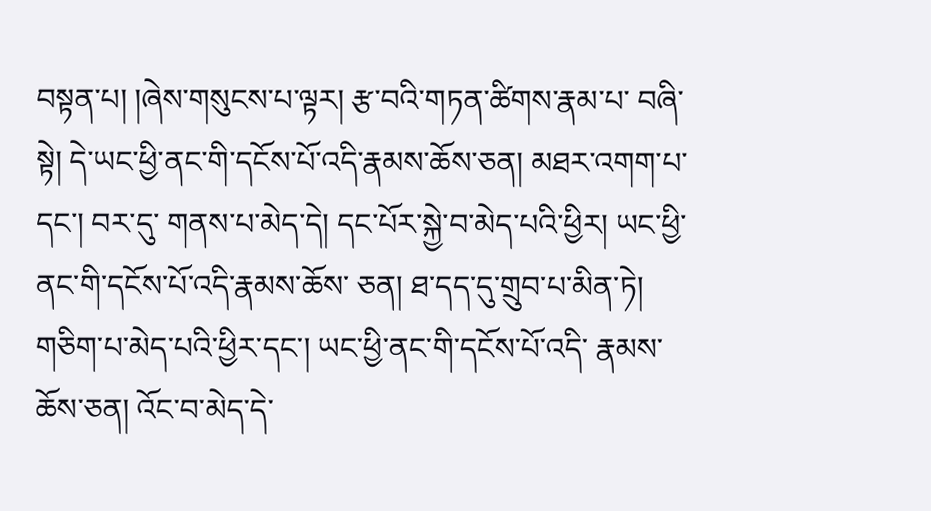བསྟན་པ། །ཞེས་གསུངས་པ་ལྟར། རྩ་བའི་གཏན་ཚིགས་རྣམ་པ་ བཞི་སྟེ། དེ་ཡང་ཕྱི་ནང་གི་དངོས་པོ་འདི་རྣམས་ཆོས་ཅན། མཐར་འགག་པ་དང་། བར་དུ་ གནས་པ་མེད་དེ། དང་པོར་སྐྱེ་བ་མེད་པའི་ཕྱིར། ཡང་ཕྱི་ནང་གི་དངོས་པོ་འདི་རྣམས་ཆོས་ ཅན། ཐ་དད་དུ་གྲུབ་པ་མིན་ཏེ། གཅིག་པ་མེད་པའི་ཕྱིར་དང་། ཡང་ཕྱི་ནང་གི་དངོས་པོ་འདི་ རྣམས་ཆོས་ཅན། འོང་བ་མེད་དེ་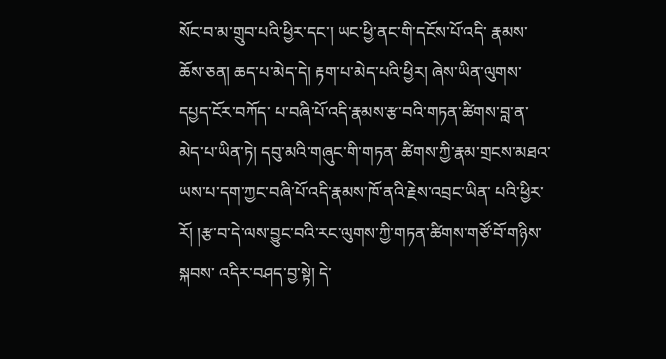སོང་བ་མ་གྲུབ་པའི་ཕྱིར་དང་། ཡང་ཕྱི་ནང་གི་དངོས་པོ་འདི་ རྣམས་ཆོས་ཅན། ཆད་པ་མེད་དེ། རྟག་པ་མེད་པའི་ཕྱིར། ཞེས་ཡིན་ལུགས་དཔྱད་ངོར་བཀོད་ པ་བཞི་པོ་འདི་རྣམས་རྩ་བའི་གཏན་ཚིགས་བླ་ན་མེད་པ་ཡིན་ཏེ། དབུ་མའི་གཞུང་གི་གཏན་ ཚིགས་ཀྱི་རྣམ་གྲངས་མཐའ་ཡས་པ་དག་ཀྱང་བཞི་པོ་འདི་རྣམས་ཁོ་ནའི་རྗེས་འབྲང་ཡིན་ པའི་ཕྱིར་རོ། །རྩ་བ་དེ་ལས་བྱུང་བའི་རང་ལུགས་ཀྱི་གཏན་ཚིགས་གཙོ་བོ་གཉིས་སྐབས་ འདིར་བཤད་བྱ་སྟེ། དེ་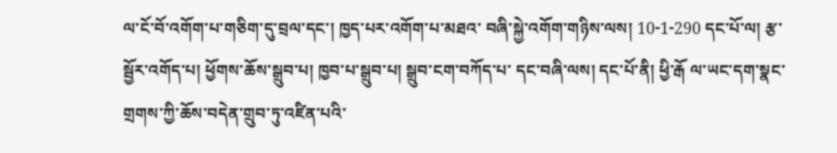ལ་ངོ་བོ་འགོག་པ་གཅིག་དུ་བྲལ་དང་། ཁྱད་པར་འགོག་པ་མཐའ་ བཞི་སྐྱེ་འགོག་གཉིས་ལས། 10-1-290 དང་པོ་ལ། རྩ་སྦྱོར་འགོད་པ། ཕྱོགས་ཆོས་སྒྲུབ་པ། ཁྱབ་པ་སྒྲུབ་པ། སྒྲུབ་ངག་བཀོད་པ་ དང་བཞི་ལས། དང་པོ་ནི། ཕྱི་རྒོ ལ་ཡང་དག་སྣང་གྲགས་ཀྱི་ཆོས་བདེན་གྲུབ་ཏུ་འཛིན་པའི་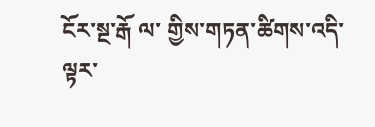ངོར་སྔ་རྒོ ལ་ གྱིས་གཏན་ཚིགས་འདི་ལྟར་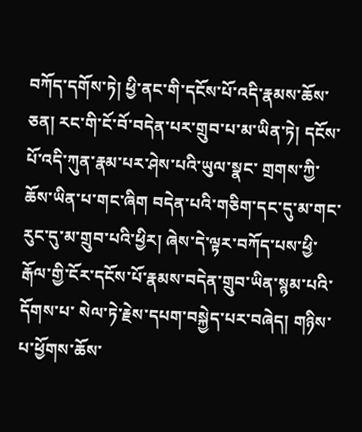བཀོད་དགོས་ཏེ། ཕྱི་ནང་གི་དངོས་པོ་འདི་རྣམས་ཆོས་ཅན། རང་གི་ངོ་བོ་བདེན་པར་གྲུབ་པ་མ་ཡིན་ཏེ། དངོས་པོ་འདི་ཀུན་རྣམ་པར་ཤེས་པའི་ཡུལ་སྣང་ གྲགས་ཀྱི་ཆོས་ཡིན་པ་གང་ཞིག བདེན་པའི་གཅིག་དང་དུ་མ་གང་རུང་དུ་མ་གྲུབ་པའི་ཕྱིར། ཞེས་དེ་ལྟར་བཀོད་པས་ཕྱི་རྒོལ་གྱི་ངོར་དངོས་པོ་རྣམས་བདེན་གྲུབ་ཡིན་སྙམ་པའི་དོགས་པ་ སེལ་ཏེ་རྗེས་དཔག་བསྐྱེད་པར་བཞེད། གཉིས་པ་ཕྱོགས་ཆོས་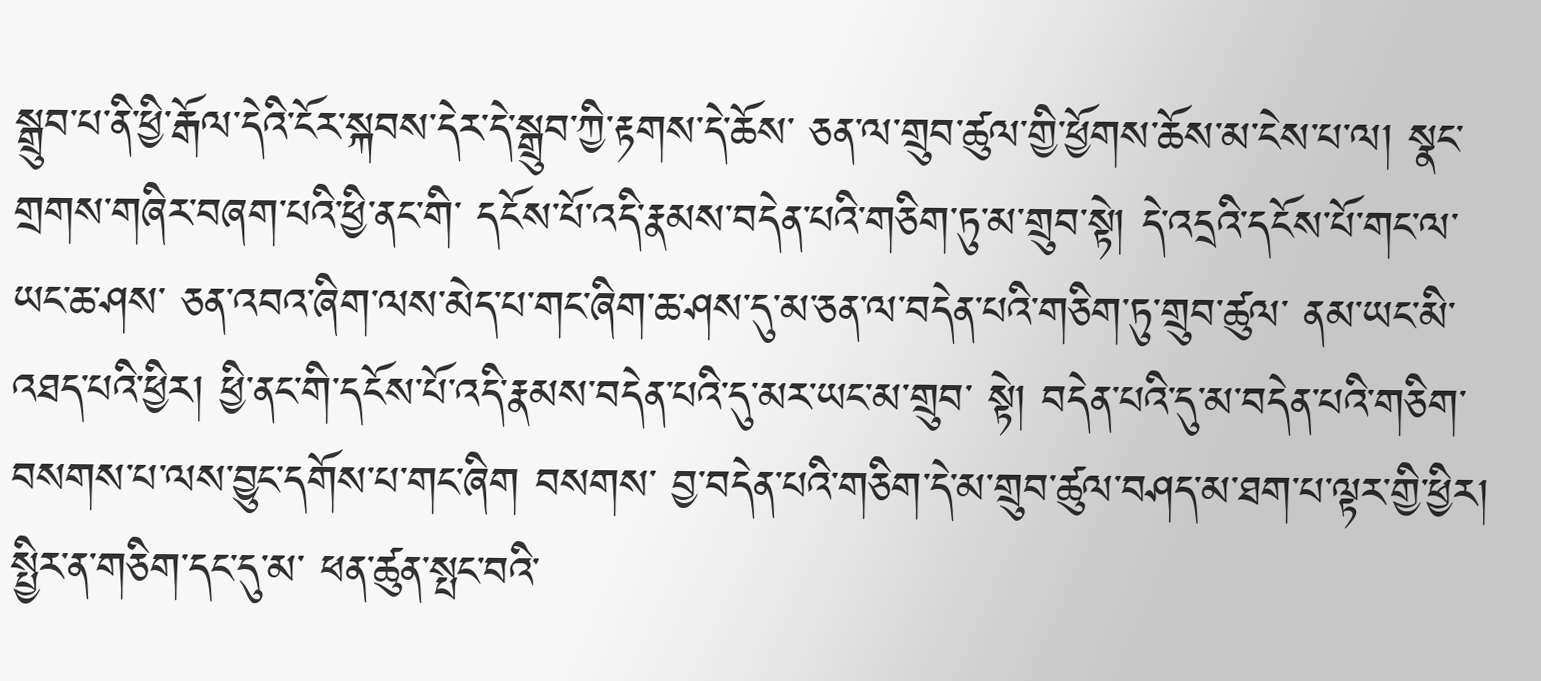སྒྲུབ་པ་ནི་ཕྱི་རྒོལ་དེའི་ངོར་སྐབས་དེར་དེ་སྒྲུབ་ཀྱི་རྟགས་དེ་ཆོས་ ཅན་ལ་གྲུབ་ཚུལ་གྱི་ཕྱོགས་ཆོས་མ་ངེས་པ་ལ། སྣང་གྲགས་གཞིར་བཞག་པའི་ཕྱི་ནང་གི་ དངོས་པོ་འདི་རྣམས་བདེན་པའི་གཅིག་ཏུ་མ་གྲུབ་སྟེ། དེ་འདྲའི་དངོས་པོ་གང་ལ་ཡང་ཆ་ཤས་ ཅན་འབའ་ཞིག་ལས་མེད་པ་གང་ཞིག་ཆ་ཤས་དུ་མ་ཅན་ལ་བདེན་པའི་གཅིག་ཏུ་གྲུབ་ཚུལ་ ནམ་ཡང་མི་འཐད་པའི་ཕྱིར། ཕྱི་ནང་གི་དངོས་པོ་འདི་རྣམས་བདེན་པའི་དུ་མར་ཡང་མ་གྲུབ་ སྟེ། བདེན་པའི་དུ་མ་བདེན་པའི་གཅིག་བསགས་པ་ལས་བྱུང་དགོས་པ་གང་ཞིག བསགས་ བྱ་བདེན་པའི་གཅིག་དེ་མ་གྲུབ་ཚུལ་བཤད་མ་ཐག་པ་ལྟར་གྱི་ཕྱིར། སྤྱིར་ན་གཅིག་དང་དུ་མ་ ཕན་ཚུན་སྤང་བའི་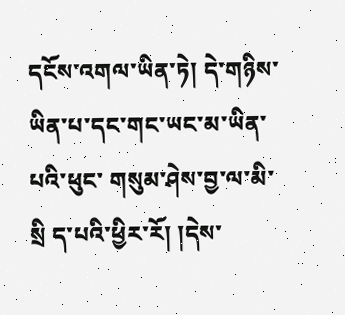དངོས་འགལ་ཡིན་ཏེ། དེ་གཉིས་ཡིན་པ་དང་གང་ཡང་མ་ཡིན་པའི་ཕུང་ གསུམ་ཤེས་བྱ་ལ་མི་སྲི ད་པའི་ཕྱིར་རོ། །དེས་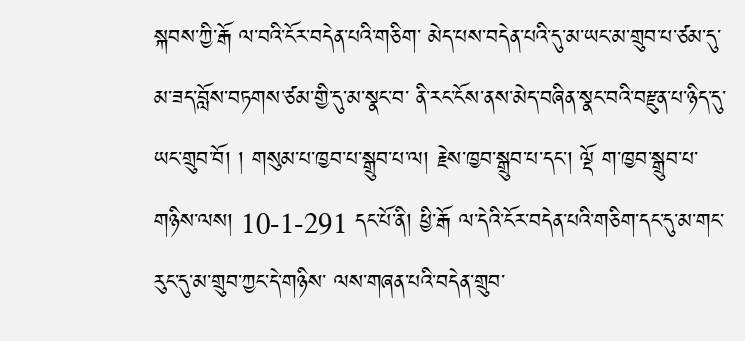སྐབས་ཀྱི་རྒོ ལ་བའི་ངོར་བདེན་པའི་གཅིག་ མེད་པས་བདེན་པའི་དུ་མ་ཡང་མ་གྲུབ་པ་ཙམ་དུ་མ་ཟད་བློས་བཏགས་ཙམ་གྱི་དུ་མ་སྣང་བ་ ནི་རང་ངོས་ནས་མེད་བཞིན་སྣང་བའི་བརྫུན་པ་ཉིད་དུ་ཡང་གྲུབ་བོ། ། གསུམ་པ་ཁྱབ་པ་སྒྲུབ་པ་ལ། རྗེས་ཁྱབ་སྒྲུབ་པ་དང་། ལྡོ ག་ཁྱབ་སྒྲུབ་པ་གཉིས་ལས། 10-1-291 དང་པོ་ནི། ཕྱི་རྒོ ལ་དེའི་ངོར་བདེན་པའི་གཅིག་དང་དུ་མ་གང་རུང་དུ་མ་གྲུབ་ཀྱང་དེ་གཉིས་ ལས་གཞན་པའི་བདེན་གྲུབ་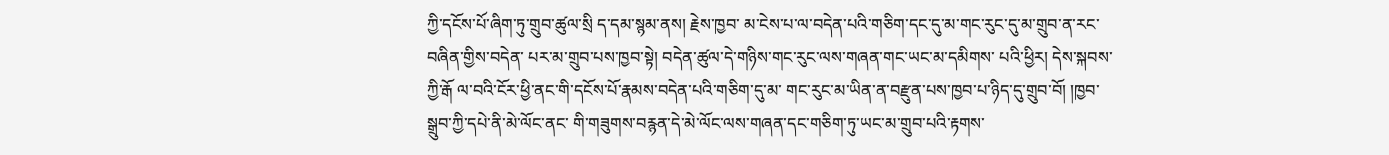ཀྱི་དངོས་པོ་ཞིག་ཏུ་གྲུབ་ཚུལ་སྲི ད་དམ་སྙམ་ནས། རྗེས་ཁྱབ་ མ་ངེས་པ་ལ་བདེན་པའི་གཅིག་དང་དུ་མ་གང་རུང་དུ་མ་གྲུབ་ན་རང་བཞིན་གྱིས་བདེན་ པར་མ་གྲུབ་པས་ཁྱབ་སྟེ། བདེན་ཚུལ་དེ་གཉིས་གང་རུང་ལས་གཞན་གང་ཡང་མ་དམིགས་ པའི་ཕྱིར། དེས་སྐབས་ཀྱི་རྒོ ལ་བའི་ངོར་ཕྱི་ནང་གི་དངོས་པོ་རྣམས་བདེན་པའི་གཅིག་དུ་མ་ གང་རུང་མ་ཡིན་ན་བརྫུན་པས་ཁྱབ་པ་ཉིད་དུ་གྲུབ་བོ། །ཁྱབ་སྒྲུབ་ཀྱི་དཔེ་ནི་མེ་ལོང་ནང་ གི་གཟུགས་བརྙན་དེ་མེ་ལོང་ལས་གཞན་དང་གཅིག་ཏུ་ཡང་མ་གྲུབ་པའི་རྟགས་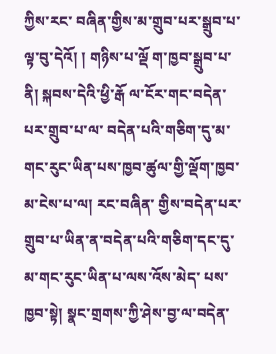ཀྱིས་རང་ བཞིན་གྱིས་མ་གྲུབ་པར་སྒྲུབ་པ་ལྟ་བུ་དེའོ། ། གཉིས་པ་ལྡོ ག་ཁྱབ་སྒྲུབ་པ་ནི། སྐབས་དེའི་ཕྱི་རྒོ ལ་ངོར་གང་བདེན་པར་གྲུབ་པ་ལ་ བདེན་པའི་གཅིག་དུ་མ་གང་རུང་ཡིན་པས་ཁྱབ་ཚུལ་གྱི་ལྡོག་ཁྱབ་མ་ངེས་པ་ལ། རང་བཞིན་ གྱིས་བདེན་པར་གྲུབ་པ་ཡིན་ན་བདེན་པའི་གཅིག་དང་དུ་མ་གང་རུང་ཡིན་པ་ལས་འོས་མེད་ པས་ཁྱབ་སྟེ། སྣང་གྲགས་ཀྱི་ཤེས་བྱ་ལ་བདེན་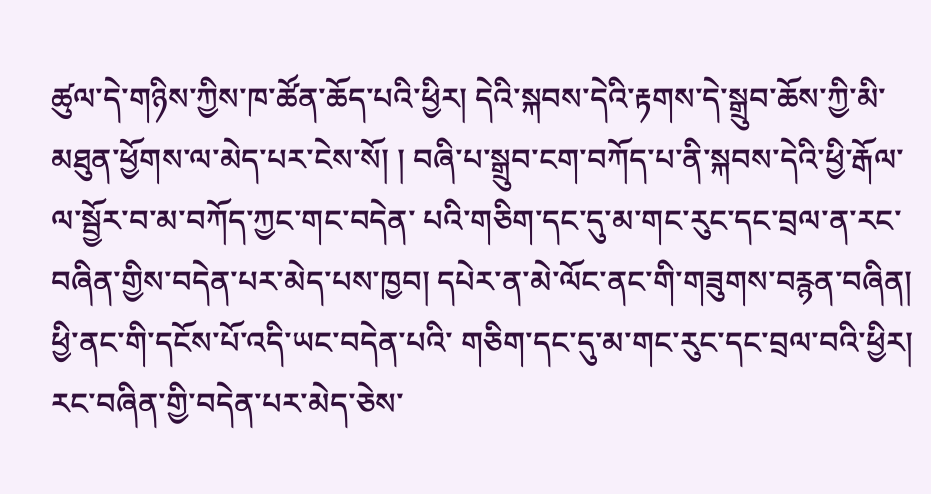ཚུལ་དེ་གཉིས་ཀྱིས་ཁ་ཚོན་ཆོད་པའི་ཕྱིར། དེའི་སྐབས་དེའི་རྟགས་དེ་སྒྲུབ་ཆོས་ཀྱི་མི་མཐུན་ཕྱོགས་ལ་མེད་པར་ངེས་སོ། ། བཞི་པ་སྒྲུབ་ངག་བཀོད་པ་ནི་སྐབས་དེའི་ཕྱི་རྒོལ་ལ་སྦྱོར་བ་མ་བཀོད་ཀྱང་གང་བདེན་ པའི་གཅིག་དང་དུ་མ་གང་རུང་དང་བྲལ་ན་རང་བཞིན་གྱིས་བདེན་པར་མེད་པས་ཁྱབ། དཔེར་ན་མེ་ལོང་ནང་གི་གཟུགས་བརྙན་བཞིན། ཕྱི་ནང་གི་དངོས་པོ་འདི་ཡང་བདེན་པའི་ གཅིག་དང་དུ་མ་གང་རུང་དང་བྲལ་བའི་ཕྱིར། རང་བཞིན་གྱི་བདེན་པར་མེད་ཅེས་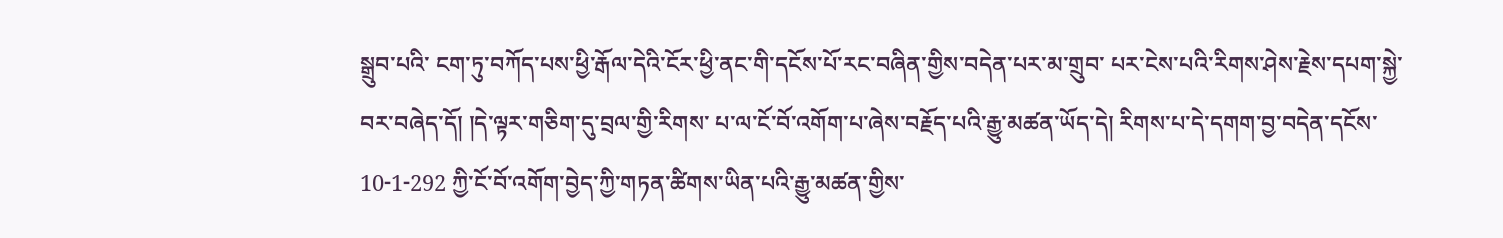སྒྲུབ་པའི་ ངག་ཏུ་བཀོད་པས་ཕྱི་རྒོལ་དེའི་ངོར་ཕྱི་ནང་གི་དངོས་པོ་རང་བཞིན་གྱིས་བདེན་པར་མ་གྲུབ་ པར་ངེས་པའི་རིགས་ཤེས་རྗེས་དཔག་སྐྱེ་བར་བཞེད་དོ། །དེ་ལྟར་གཅིག་དུ་བྲལ་གྱི་རིགས་ པ་ལ་ངོ་བོ་འགོག་པ་ཞེས་བརྗོད་པའི་རྒྱུ་མཚན་ཡོད་དེ། རིགས་པ་དེ་དགག་བྱ་བདེན་དངོས་ 10-1-292 ཀྱི་ངོ་བོ་འགོག་བྱེད་ཀྱི་གཏན་ཚིགས་ཡིན་པའི་རྒྱུ་མཚན་གྱིས་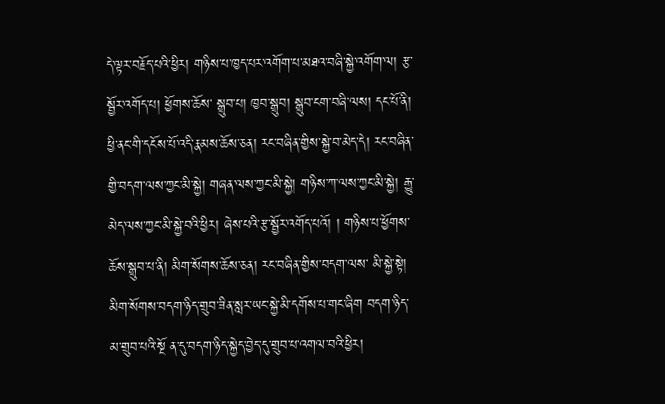དེ་ལྟར་བརྗོད་པའི་ཕྱིར། གཉིས་པ་ཁྱད་པར་འགོག་པ་མཐའ་བཞི་སྐྱེ་འགོག་ལ། རྩ་སྦྱོར་འགོད་པ། ཕྱོགས་ཆོས་ སྒྲུབ་པ། ཁྱབ་སྒྲུབ། སྒྲུབ་ངག་བཞི་ལས། དང་པོ་ནི། ཕྱི་ནང་གི་དངོས་པོ་འདི་རྣམས་ཆོས་ཅན། རང་བཞིན་གྱིས་སྐྱེ་བ་མེད་དེ། རང་བཞིན་གྱི་བདག་ལས་ཀྱང་མི་སྐྱེ། གཞན་ལས་ཀྱང་མི་སྐྱེ། གཉིས་ཀ་ལས་ཀྱང་མི་སྐྱེ། རྒྱུ་ མེད་ལས་ཀྱང་མི་སྐྱེ་བའི་ཕྱིར། ཞེས་པའི་རྩ་སྦྱོར་འགོད་པའོ། ། གཉིས་པ་ཕྱོགས་ཆོས་སྒྲུབ་པ་ནི། མིག་སོགས་ཆོས་ཅན། རང་བཞིན་གྱིས་བདག་ལས་ མི་སྐྱེ་སྟེ། མིག་སོགས་བདག་ཉིད་གྲུབ་ཟིན་སླར་ཡང་སྐྱེ་མི་དགོས་པ་གང་ཞིག བདག་ཉིད་ མ་གྲུབ་པའི་སྔོ ན་དུ་བདག་ཉིད་སྐྱེད་བྱེད་དུ་གྲུབ་པ་འགལ་བའི་ཕྱིར།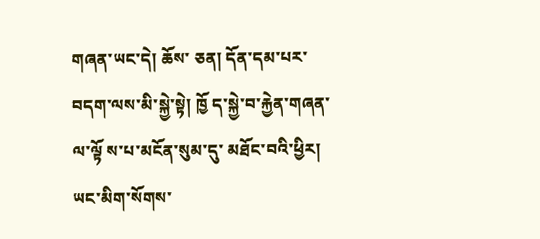གཞན་ཡང་དེ། ཆོས་ ཅན། དོན་དམ་པར་བདག་ལས་མི་སྐྱེ་སྟེ། ཁྱོ ད་སྐྱེ་བ་རྐྱེན་གཞན་ལ་ལྟོ ས་པ་མངོན་སུམ་དུ་ མཐོང་བའི་ཕྱིར། ཡང་མིག་སོགས་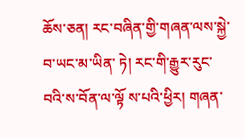ཆོས་ཅན། རང་བཞིན་གྱི་གཞན་ལས་སྐྱེ་བ་ཡང་མ་ཡིན་ ཏེ། རང་གི་རྒྱུར་རུང་བའི་ས་བོན་ལ་ལྟོ ས་པའི་ཕྱིར། གཞན་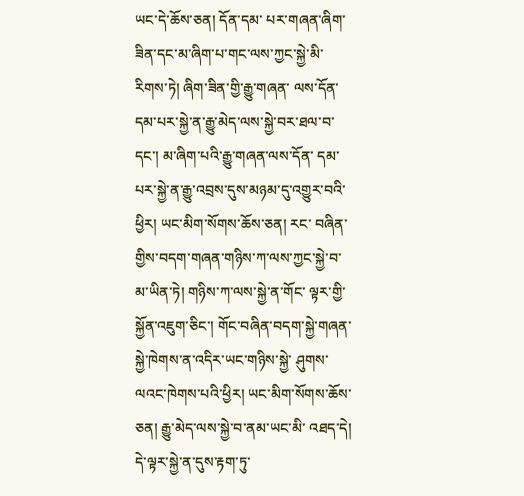ཡང་དེ་ཆོས་ཅན། དོན་དམ་ པར་གཞན་ཞིག་ཟིན་དང་མ་ཞིག་པ་གང་ལས་ཀྱང་སྐྱེ་མི་རིགས་ཏེ། ཞིག་ཟིན་གྱི་རྒྱུ་གཞན་ ལས་དོན་དམ་པར་སྐྱེ་ན་རྒྱུ་མེད་ལས་སྐྱེ་བར་ཐལ་བ་དང་། མ་ཞིག་པའི་རྒྱུ་གཞན་ལས་དོན་ དམ་པར་སྐྱེ་ན་རྒྱུ་འབྲས་དུས་མཉམ་དུ་འགྱུར་བའི་ཕྱིར། ཡང་མིག་སོགས་ཆོས་ཅན། རང་ བཞིན་གྱིས་བདག་གཞན་གཉིས་ཀ་ལས་ཀྱང་སྐྱེ་བ་མ་ཡིན་ཏེ། གཉིས་ཀ་ལས་སྐྱེ་ན་གོང་ ལྟར་གྱི་སྐྱོན་འཇུག་ཅིང་། གོང་བཞིན་བདག་སྐྱེ་གཞན་སྐྱེ་ཁེགས་ན་འདིར་ཡང་གཉིས་སྐྱེ་ ཤུགས་ལའང་ཁེགས་པའི་ཕྱིར། ཡང་མིག་སོགས་ཆོས་ཅན། རྒྱུ་མེད་ལས་སྐྱེ་བ་ནམ་ཡང་མི་ འཐད་དེ། དེ་ལྟར་སྐྱེ་ན་དུས་རྟག་ཏུ་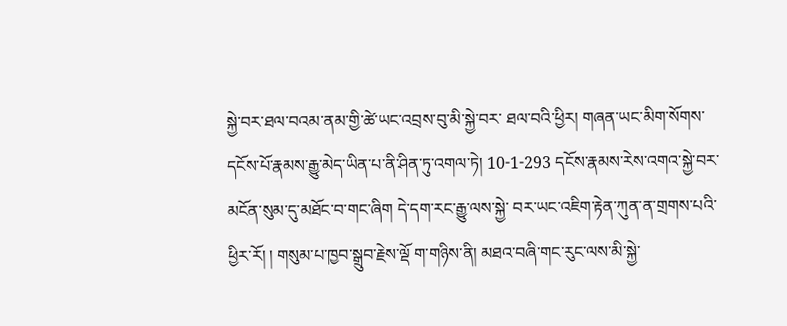སྐྱེ་བར་ཐལ་བའམ་ནམ་གྱི་ཚེ་ཡང་འབྲས་བུ་མི་སྐྱེ་བར་ ཐལ་བའི་ཕྱིར། གཞན་ཡང་མིག་སོགས་དངོས་པོ་རྣམས་རྒྱུ་མེད་ཡིན་པ་ནི་ཤིན་ཏུ་འགལ་ཏེ། 10-1-293 དངོས་རྣམས་རེས་འགའ་སྐྱེ་བར་མངོན་སུམ་དུ་མཐོང་བ་གང་ཞིག དེ་དག་རང་རྒྱུ་ལས་སྐྱེ་ བར་ཡང་འཇིག་རྟེན་ཀུན་ན་གྲགས་པའི་ཕྱིར་རོ། ། གསུམ་པ་ཁྱབ་སྒྲུབ་རྗེས་ལྡོ ག་གཉིས་ནི། མཐའ་བཞི་གང་རུང་ལས་མི་སྐྱེ་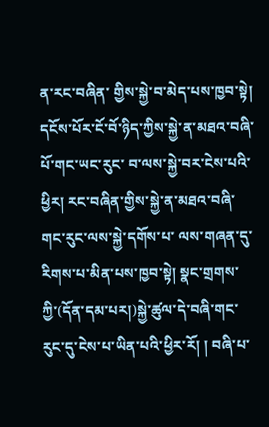ན་རང་བཞིན་ གྱིས་སྐྱེ་བ་མེད་པས་ཁྱབ་སྟེ། དངོས་པོར་ངོ་བོ་ཉིད་ཀྱིས་སྐྱེ་ན་མཐའ་བཞི་པོ་གང་ཡང་རུང་ བ་ལས་སྐྱེ་བར་ངེས་པའི་ཕྱིར། རང་བཞིན་གྱིས་སྐྱེ་ན་མཐའ་བཞི་གང་རུང་ལས་སྐྱེ་དགོས་པ་ ལས་གཞན་དུ་རིགས་པ་མིན་པས་ཁྱབ་སྟེ། སྣང་གྲགས་ཀྱི་(དོན་དམ་པར།)སྐྱེ་ཚུལ་དེ་བཞི་གང་ རུང་དུ་ངེས་པ་ཡིན་པའི་ཕྱིར་རོ། ། བཞི་པ་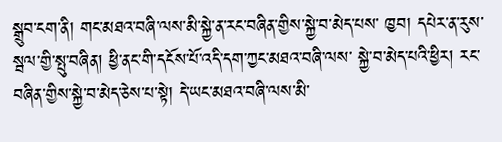སྒྲུབ་ངག་ནི། གང་མཐའ་བཞི་ལས་མི་སྐྱེ་ན་རང་བཞིན་གྱིས་སྐྱེ་བ་མེད་པས་ ཁྱབ། དཔེར་ན་རུས་སྦལ་གྱི་སྤུ་བཞིན། ཕྱི་ནང་གི་དངོས་པོ་འདི་དག་ཀྱང་མཐའ་བཞི་ལས་ སྐྱེ་བ་མེད་པའི་ཕྱིར། རང་བཞིན་གྱིས་སྐྱེ་བ་མེད་ཅེས་པ་སྟེ། དེ་ཡང་མཐའ་བཞི་ལས་མི་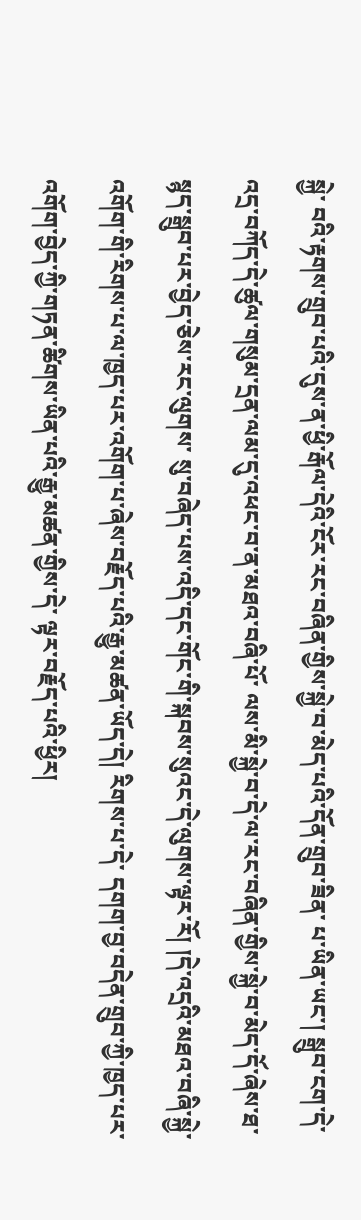སྐྱེ་ བའི་རྟགས་གྲུབ་པའི་དུས་ན་ཕྱི་རྒོལ་དེའི་ངོར་རང་བཞིན་གྱིས་སྐྱེ་བ་མེད་པའི་དོན་གྲུབ་ཟིན་ པ་ཡིན་ཡང་། སྒྲུབ་ངག་དེ་འདྲ་བཀོད་དེ་ཚུལ་གསུམ་དྲན་ལམ་དུ་འཕང་བ་ན་མཐའ་བཞི་པོ་ ལས་མི་སྐྱེ་བ་དེ་ལ་རང་བཞིན་གྱིས་སྐྱེ་བ་མེད་དོ་ཞེས་ཐ་སྙད་སྒྲུབ་པར་བྱེད་ཅེས་རང་ལུགས་ སུ་བཞེད་པས་འདི་དང་གོང་གི་སྐབས་སུའང་དེ་ལུགས་ལྟར་རོ། །དེ་འདྲའི་མཐའ་བཞི་སྐྱེ་ འགོག་གི་རིགས་པ་ལ་ཁྱད་པར་འགོག་པ་ཞེས་བརྗོད་པའི་རྒྱུ་མཚན་ཡོད་དེ། རིགས་པ་དེ་ དགག་བྱ་བདེན་གྲུབ་ཀྱི་ཁྱད་པར་འགོག་བྱེད་ཀྱི་གཏན་ཚིགས་ཡིན་པའི་རྒྱུ་མཚན་གྱིས་དེ་ ལྟར་བརྗོད་པའི་ཕྱིར།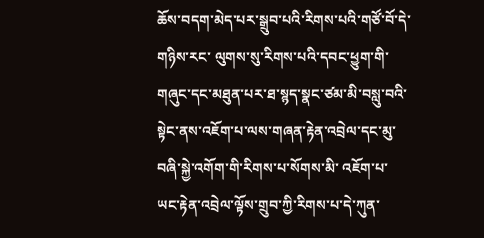ཆོས་བདག་མེད་པར་སྒྲུབ་པའི་རིགས་པའི་གཙོ་བོ་དེ་གཉིས་རང་ ལུགས་སུ་རིགས་པའི་དབང་ཕྱུག་གི་གཞུང་དང་མཐུན་པར་ཐ་སྙད་སྣང་ཙམ་མི་བསླུ་བའི་ སྟེང་ནས་འཇོག་པ་ལས་གཞན་རྟེན་འབྲེལ་དང་མུ་བཞི་སྐྱེ་འགོག་གི་རིགས་པ་སོགས་མི་ འཇོག་པ་ཡང་རྟེན་འབྲེལ་ལྟོས་གྲུབ་ཀྱི་རིགས་པ་དེ་ཀུན་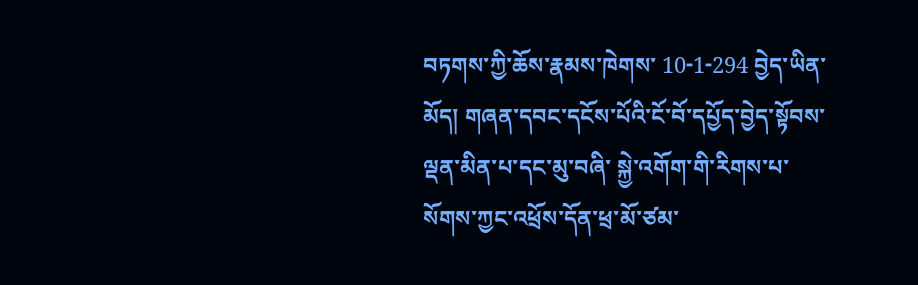བཏགས་ཀྱི་ཆོས་རྣམས་ཁེགས་ 10-1-294 བྱེད་ཡིན་མོད། གཞན་དབང་དངོས་པོའི་ངོ་བོ་དཔྱོད་བྱེད་སྟོབས་ལྡན་མིན་པ་དང་མུ་བཞི་ སྐྱེ་འགོག་གི་རིགས་པ་སོགས་ཀྱང་འཕྲོས་དོན་ཕྲ་མོ་ཙམ་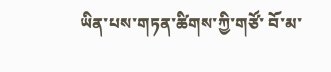ཡིན་པས་གཏན་ཚིགས་ཀྱི་གཙོ་ བོ་མ་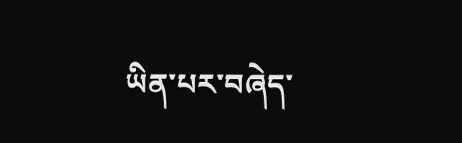ཡིན་པར་བཞེད་